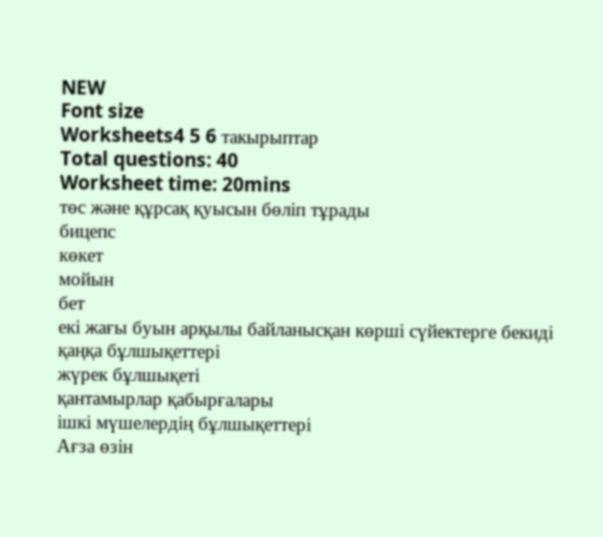NEW
Font size
Worksheets4 5 6 такырыптар
Total questions: 40
Worksheet time: 20mins
төс және құрсақ қуысын бөліп тұрады
бицепс
көкет
мойын
бет
екі жағы буын арқылы байланысқан көрші сүйектерге бекиді
қаңқа бұлшықеттері
жүрек бұлшықеті
қантамырлар қабырғалары
ішкі мүшелердің бұлшықеттері
Ағза өзін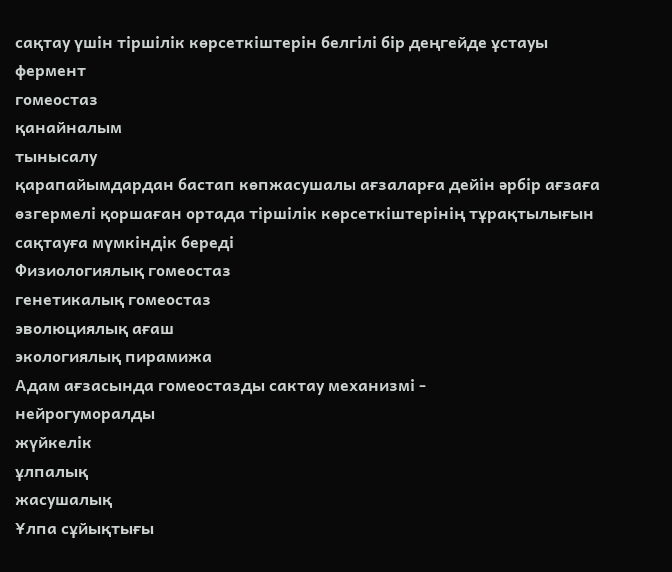сақтау үшін тіршілік көрсеткіштерін белгілі бір деңгейде ұстауы
фермент
гомеостаз
қанайналым
тынысалу
қарапайымдардан бастап көпжасушалы ағзаларға дейін әрбір ағзаға өзгермелі қоршаған ортада тіршілік көрсеткіштерінің тұрақтылығын сақтауға мүмкіндік береді
Физиологиялық гомеостаз
генетикалық гомеостаз
эволюциялық ағаш
экологиялық пирамижа
Адам ағзасында гомеостазды сактау механизмі -
нейрогуморалды
жүйкелік
ұлпалық
жасушалық
Ұлпа сұйықтығы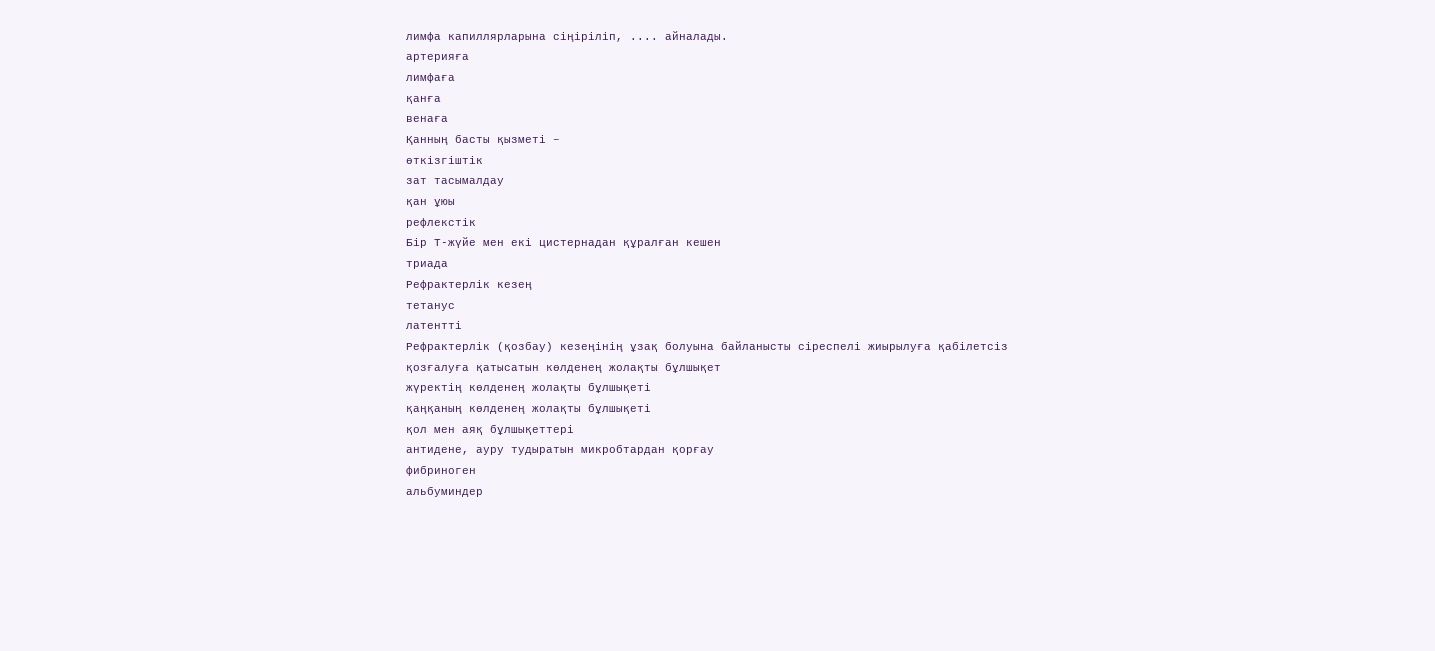лимфа капиллярларына сіңіріліп, .... айналады.
артерияға
лимфаға
қанға
венаға
Қанның басты қызметі –
өткізгіштік
зат тасымалдау
қан ұюы
рефлекстік
Бір Т-жүйе мен екі цистернадан құралған кешен
триада
Рефрактерлік кезең
тетанус
латентті
Рефрактерлік (қозбау) кезеңінің ұзақ болуына байланысты сіреспелі жиырылуға қабілетсіз
қозғалуға қатысатын көлденең жолақты бұлшықет
жүректің көлденең жолақты бұлшықеті
қаңқаның көлденең жолақты бұлшықеті
қол мен аяқ бұлшықеттері
антидене, ауру тудыратын микробтардан қорғау
фибриноген
альбуминдер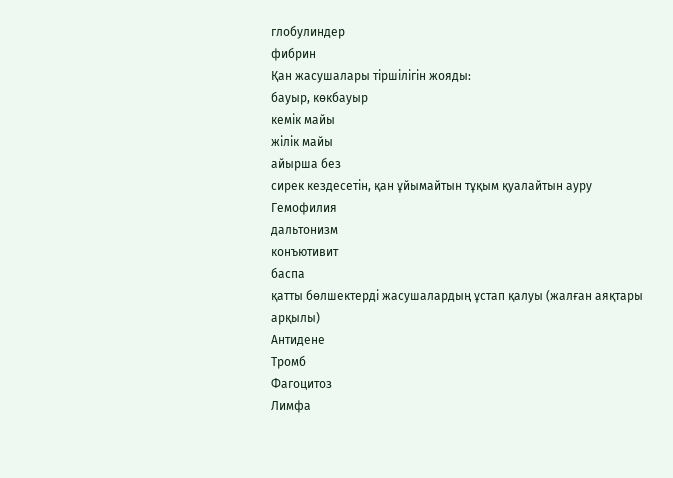глобулиндер
фибрин
Қан жасушалары тіршілігін жояды:
бауыр, көкбауыр
кемік майы
жілік майы
айырша без
сирек кездесетін, қан ұйымайтын тұқым қуалайтын ауру
Гемофилия
дальтонизм
конъютивит
баспа
қатты бөлшектерді жасушалардың ұстап қалуы (жалған аяқтары арқылы)
Антидене
Тромб
Фагоцитоз
Лимфа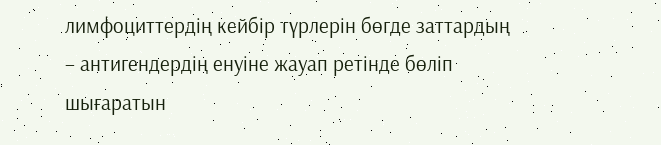лимфоциттердің кейбір түрлерін бөгде заттардың – антигендердің енуіне жауап ретінде бөліп шығаратын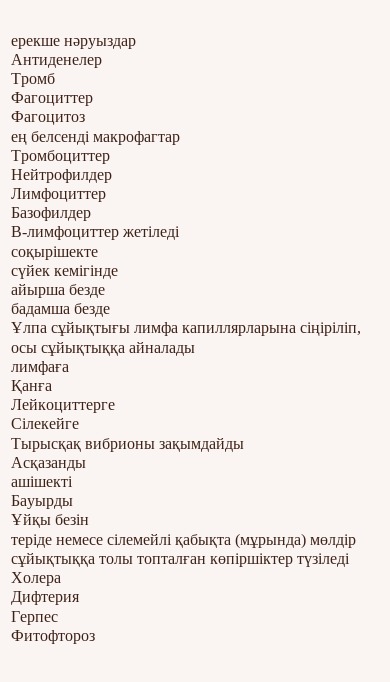ерекше нәруыздар
Антиденелер
Тромб
Фагоциттер
Фагоцитоз
ең белсенді макрофагтар
Тромбоциттер
Нейтрофилдер
Лимфоциттер
Базофилдер
В-лимфоциттер жетіледі
соқырішекте
сүйек кемігінде
айырша безде
бадамша безде
Ұлпа сұйықтығы лимфа капиллярларына сіңіріліп, осы сұйықтыққа айналады
лимфаға
Қанға
Лейкоциттерге
Сілекейге
Тырысқақ вибрионы зақымдайды
Асқазанды
ашішекті
Бауырды
Ұйқы безін
теріде немесе сілемейлі қабықта (мұрында) мөлдір сұйықтыққа толы топталған көпіршіктер түзіледі
Холера
Дифтерия
Герпес
Фитофтороз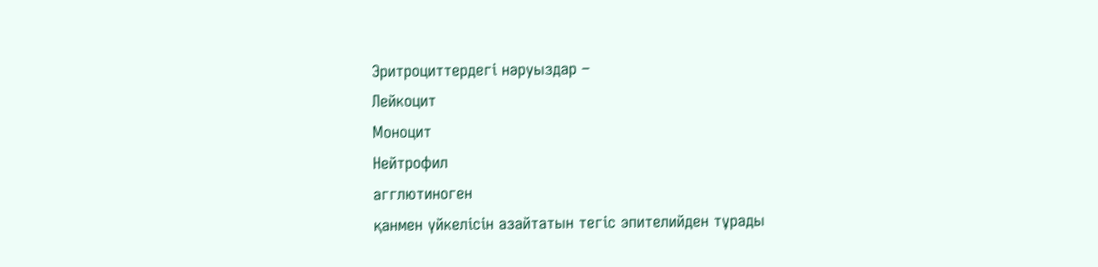Эритроциттердегі нәруыздар –
Лейкоцит
Моноцит
Нейтрофил
агглютиноген
қанмен үйкелісін азайтатын тегіс эпителийден тұрады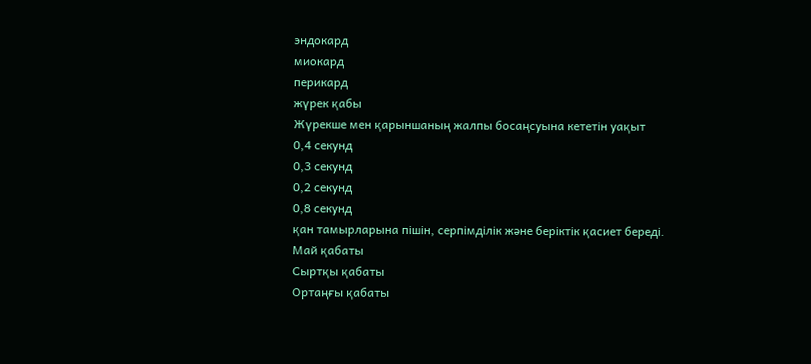эндокард
миокард
перикард
жүрек қабы
Жүрекше мен қарыншаның жалпы босаңсуына кететін уақыт
0,4 секунд
0,3 секунд
0,2 секунд
0,8 секунд
қан тамырларына пішін, серпімділік және беріктік қасиет береді.
Май қабаты
Сыртқы қабаты
Ортаңғы қабаты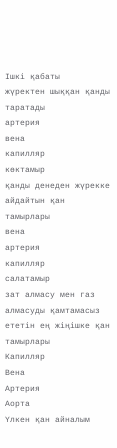Ішкі қабаты
жүректен шыққан қанды таратады
артерия
вена
капилляр
көктамыр
қанды денеден жүрекке айдайтын қан тамырлары
вена
артерия
капилляр
салатамыр
зат алмасу мен газ алмасуды қамтамасыз ететін ең жіңішке қан тамырлары
Капилляр
Вена
Артерия
Аорта
Үлкен қан айналым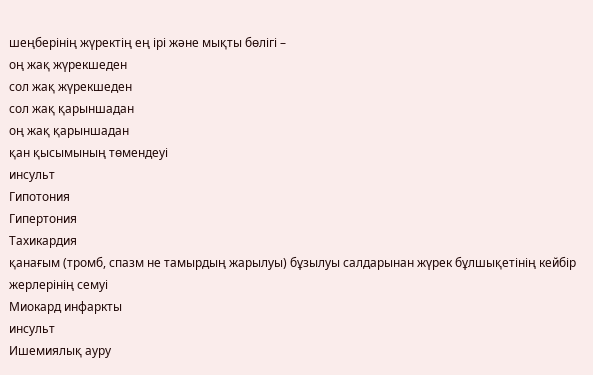шеңберінің жүректің ең ірі және мықты бөлігі –
оң жақ жүрекшеден
сол жақ жүрекшеден
сол жақ қарыншадан
оң жақ қарыншадан
қан қысымының төмендеуі
инсульт
Гипотония
Гипертония
Тахикардия
қанағым (тромб, спазм не тамырдың жарылуы) бұзылуы салдарынан жүрек бұлшықетінің кейбір жерлерінің семуі
Миокард инфаркты
инсульт
Ишемиялық ауру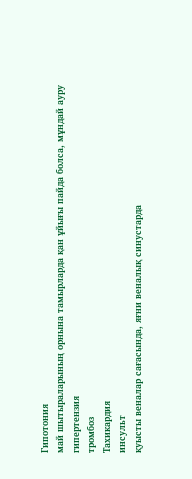Гипотония
май шытыраларының орнына тамырларда қан ұйығы пайда болса, мұндай ауру
гипертензия
тромбоз
Тахикардия
инсульт
қуысты веналар сағасында, яғни веналық синустарда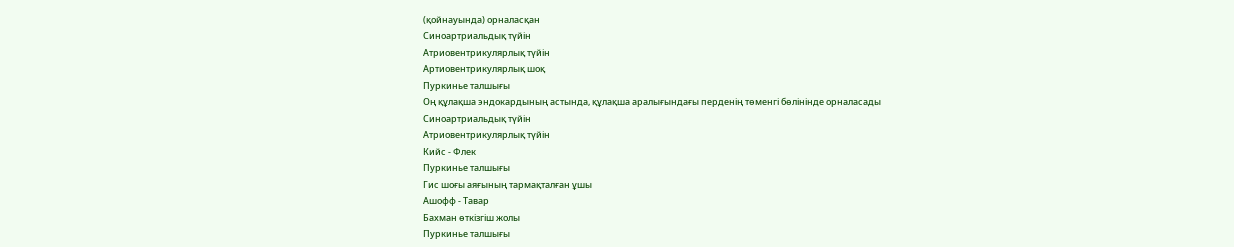(қойнауында) орналасқан
Синоартриальдық түйін
Атриовентрикулярлық түйін
Артиовентрикулярлық шоқ
Пуркинье талшығы
Оң құлақша эндокардының астында, құлақша аралығындағы перденің төменгі бөлінінде орналасады
Синоартриальдық түйін
Атриовентрикулярлық түйін
Кийс - Флек
Пуркинье талшығы
Гис шоғы аяғының тармақталған ұшы
Ашофф - Тавар
Бахман өткізгіш жолы
Пуркинье талшығы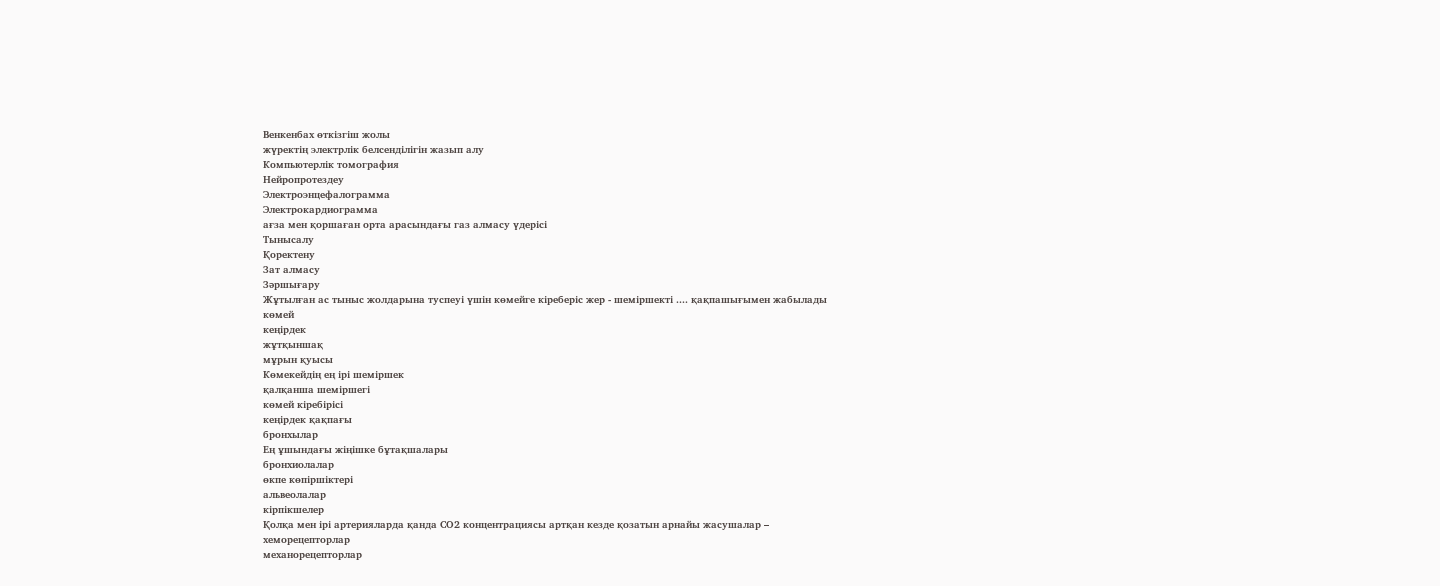Венкенбах өткізгіш жолы
жүректің электрлік белсенділігін жазып алу
Компьютерлік томография
Нейропротездеу
Электроэнцефалограмма
Электрокардиограмма
ағза мен қоршаған орта арасындағы газ алмасу үдерісі
Тынысалу
Қоректену
Зат алмасу
Зәршығару
Жұтылған ас тыныс жолдарына туспеуі үшін көмейге кіреберіс жер - шеміршекті .... қақпашығымен жабылады
көмей
кеңірдек
жұтқыншақ
мұрын қуысы
Көмекейдің ең ірі шеміршек
қалқанша шеміршегі
көмей кіребірісі
кеңірдек қақпағы
бронхылар
Ең ұшындағы жіңішке бұтақшалары
бронхиолалар
өкпе көпіршіктері
альвеолалар
кірпікшелер
Қолқа мен ірі артерияларда қанда СО2 концентрациясы артқан кезде қозатын арнайы жасушалар –
хеморецепторлар
механорецепторлар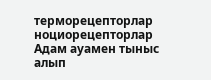терморецепторлар
ноциорецепторлар
Адам ауамен тыныс алып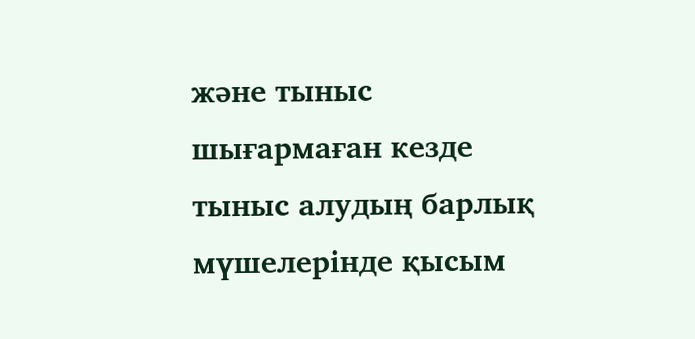және тыныс шығармаған кезде тыныс алудың барлық мүшелерінде қысым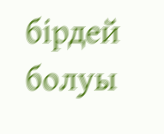бірдей болуы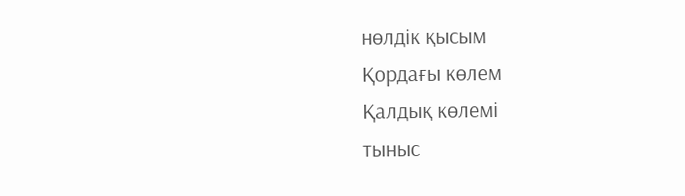нөлдік қысым
Қордағы көлем
Қалдық көлемі
тыныс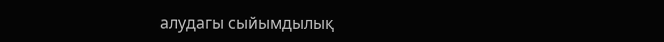алудагы сыйымдылық